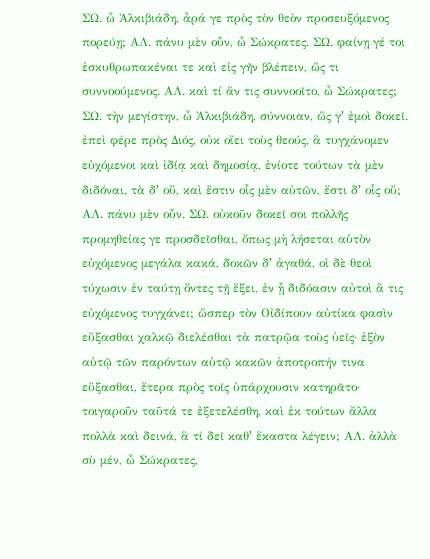ΣΩ. ὦ Ἀλκιβιάδη, ἆρά γε πρὸς τὸν θεὸν προσευξόμενος πορεύῃ; ΑΛ. πάνυ μὲν οὖν, ὦ Σώκρατες. ΣΩ. φαίνῃ γέ τοι ἐσκυθρωπακέναι τε καὶ εἰς γῆν βλέπειν, ὥς τι συννοούμενος. ΑΛ. καὶ τί ἄν τις συννοοῖτο, ὦ Σώκρατες; ΣΩ. τὴν μεγίστην, ὦ Ἀλκιβιάδη, σύννοιαν, ὥς γʼ ἐμοὶ δοκεῖ. ἐπεὶ φέρε πρὸς Διός, οὐκ οἴει τοὺς θεούς, ἃ τυγχάνομεν εὐχόμενοι καὶ ἰδίᾳ καὶ δημοσίᾳ, ἐνίοτε τούτων τὰ μὲν διδόναι, τὰ δʼ οὔ, καὶ ἔστιν οἷς μὲν αὐτῶν, ἔστι δʼ οἷς οὔ; ΑΛ. πάνυ μὲν οὖν. ΣΩ. οὐκοῦν δοκεῖ σοι πολλῆς προμηθείας γε προσδεῖσθαι, ὅπως μὴ λήσεται αὑτὸν εὐχόμενος μεγάλα κακά, δοκῶν δʼ ἀγαθά, οἱ δὲ θεοὶ τύχωσιν ἐν ταύτῃ ὄντες τῇ ἕξει, ἐν ᾗ διδόασιν αὐτοὶ ἅ τις εὐχόμενος τυγχάνει; ὥσπερ τὸν Οἰδίπουν αὐτίκα φασὶν εὔξασθαι χαλκῷ διελέσθαι τὰ πατρῷα τοὺς ὑεῖς· ἐξὸν αὐτῷ τῶν παρόντων αὐτῷ κακῶν ἀποτροπήν τινα εὔξασθαι, ἕτερα πρὸς τοῖς ὑπάρχουσιν κατηρᾶτο· τοιγαροῦν ταῦτά τε ἐξετελέσθη, καὶ ἐκ τούτων ἄλλα πολλὰ καὶ δεινά, ἃ τί δεῖ καθʼ ἕκαστα λέγειν; ΑΛ. ἀλλὰ σὺ μέν, ὦ Σώκρατες,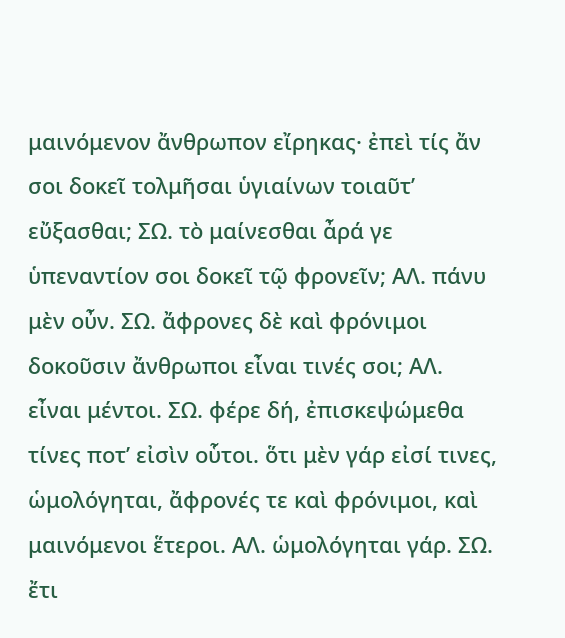μαινόμενον ἄνθρωπον εἴρηκας· ἐπεὶ τίς ἄν σοι δοκεῖ τολμῆσαι ὑγιαίνων τοιαῦτʼ εὔξασθαι; ΣΩ. τὸ μαίνεσθαι ἆρά γε ὑπεναντίον σοι δοκεῖ τῷ φρονεῖν; ΑΛ. πάνυ μὲν οὖν. ΣΩ. ἄφρονες δὲ καὶ φρόνιμοι δοκοῦσιν ἄνθρωποι εἶναι τινές σοι; ΑΛ. εἶναι μέντοι. ΣΩ. φέρε δή, ἐπισκεψώμεθα τίνες ποτʼ εἰσὶν οὗτοι. ὅτι μὲν γάρ εἰσί τινες, ὡμολόγηται, ἄφρονές τε καὶ φρόνιμοι, καὶ μαινόμενοι ἕτεροι. ΑΛ. ὡμολόγηται γάρ. ΣΩ. ἔτι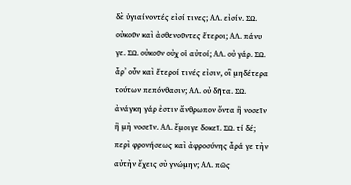δὲ ὑγιαίνοντές εἰσί τινες; ΑΛ. εἰσίν. ΣΩ. οὐκοῦν καὶ ἀσθενοῦντες ἕτεροι; ΑΛ. πάνυ γε. ΣΩ. οὐκοῦν οὐχ οἱ αὐτοί; ΑΛ. οὐ γάρ. ΣΩ. ἆρʼ οὖν καὶ ἕτεροί τινές εἰσιν, οἳ μηδέτερα τούτων πεπόνθασιν; ΑΛ. οὐ δῆτα. ΣΩ. ἀνάγκη γάρ ἐστιν ἄνθρωπον ὄντα ἢ νοσεῖν ἢ μὴ νοσεῖν. ΑΛ. ἔμοιγε δοκεῖ. ΣΩ. τί δέ; περὶ φρονήσεως καὶ ἀφροσύνης ἆρά γε τὴν αὐτὴν ἔχεις σὺ γνώμην; ΑΛ. πῶς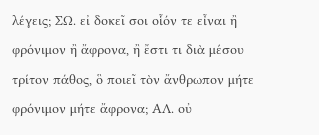λέγεις; ΣΩ. εἰ δοκεῖ σοι οἷόν τε εἶναι ἢ φρόνιμον ἢ ἄφρονα, ἢ ἔστι τι διὰ μέσου τρίτον πάθος, ὃ ποιεῖ τὸν ἄνθρωπον μήτε φρόνιμον μήτε ἄφρονα; ΑΛ. οὐ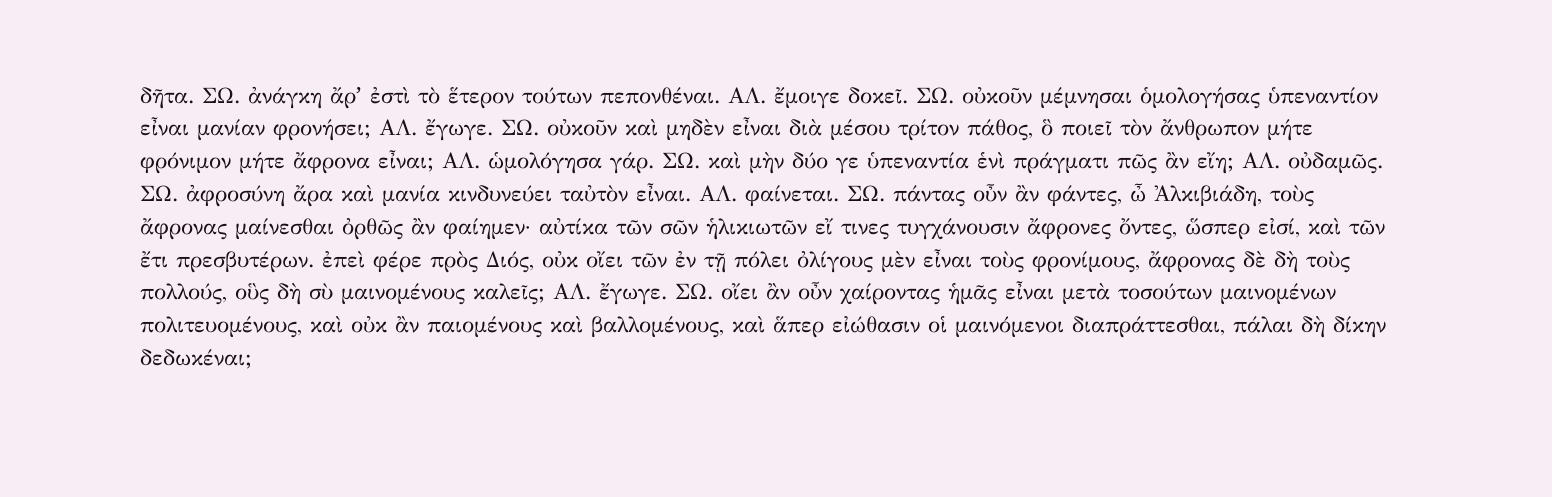δῆτα. ΣΩ. ἀνάγκη ἄρʼ ἐστὶ τὸ ἕτερον τούτων πεπονθέναι. ΑΛ. ἔμοιγε δοκεῖ. ΣΩ. οὐκοῦν μέμνησαι ὁμολογήσας ὑπεναντίον εἶναι μανίαν φρονήσει; ΑΛ. ἔγωγε. ΣΩ. οὐκοῦν καὶ μηδὲν εἶναι διὰ μέσου τρίτον πάθος, ὃ ποιεῖ τὸν ἄνθρωπον μήτε φρόνιμον μήτε ἄφρονα εἶναι; ΑΛ. ὡμολόγησα γάρ. ΣΩ. καὶ μὴν δύο γε ὑπεναντία ἑνὶ πράγματι πῶς ἂν εἴη; ΑΛ. οὐδαμῶς. ΣΩ. ἀφροσύνη ἄρα καὶ μανία κινδυνεύει ταὐτὸν εἶναι. ΑΛ. φαίνεται. ΣΩ. πάντας οὖν ἂν φάντες, ὦ Ἀλκιβιάδη, τοὺς ἄφρονας μαίνεσθαι ὀρθῶς ἂν φαίημεν· αὐτίκα τῶν σῶν ἡλικιωτῶν εἴ τινες τυγχάνουσιν ἄφρονες ὄντες, ὥσπερ εἰσί, καὶ τῶν ἔτι πρεσβυτέρων. ἐπεὶ φέρε πρὸς Διός, οὐκ οἴει τῶν ἐν τῇ πόλει ὀλίγους μὲν εἶναι τοὺς φρονίμους, ἄφρονας δὲ δὴ τοὺς πολλούς, οὓς δὴ σὺ μαινομένους καλεῖς; ΑΛ. ἔγωγε. ΣΩ. οἴει ἂν οὖν χαίροντας ἡμᾶς εἶναι μετὰ τοσούτων μαινομένων πολιτευομένους, καὶ οὐκ ἂν παιομένους καὶ βαλλομένους, καὶ ἅπερ εἰώθασιν οἱ μαινόμενοι διαπράττεσθαι, πάλαι δὴ δίκην δεδωκέναι;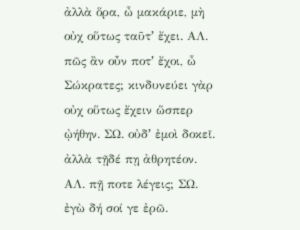ἀλλὰ ὅρα, ὦ μακάριε, μὴ οὐχ οὕτως ταῦτʼ ἔχει. ΑΛ. πῶς ἂν οὖν ποτʼ ἔχοι, ὦ Σώκρατες; κινδυνεύει γὰρ οὐχ οὕτως ἔχειν ὥσπερ ᾠήθην. ΣΩ. οὐδʼ ἐμοὶ δοκεῖ. ἀλλὰ τῇδέ πῃ ἀθρητέον. ΑΛ. πῇ ποτε λέγεις; ΣΩ. ἐγὼ δή σοί γε ἐρῶ.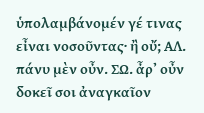ὑπολαμβάνομέν γέ τινας εἶναι νοσοῦντας· ἢ οὔ; ΑΛ. πάνυ μὲν οὖν. ΣΩ. ἆρʼ οὖν δοκεῖ σοι ἀναγκαῖον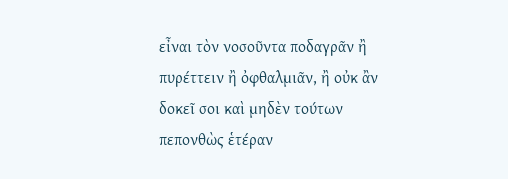εἶναι τὸν νοσοῦντα ποδαγρᾶν ἢ πυρέττειν ἢ ὀφθαλμιᾶν, ἢ οὐκ ἂν δοκεῖ σοι καὶ μηδὲν τούτων πεπονθὼς ἑτέραν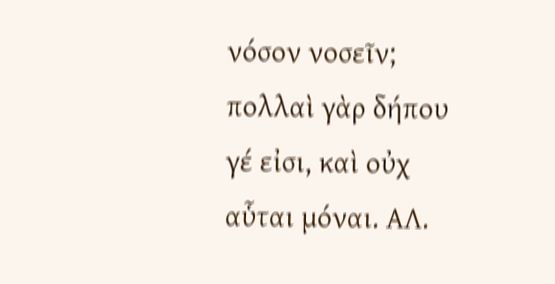νόσον νοσεῖν; πολλαὶ γὰρ δήπου γέ εἰσι, καὶ οὐχ αὗται μόναι. ΑΛ.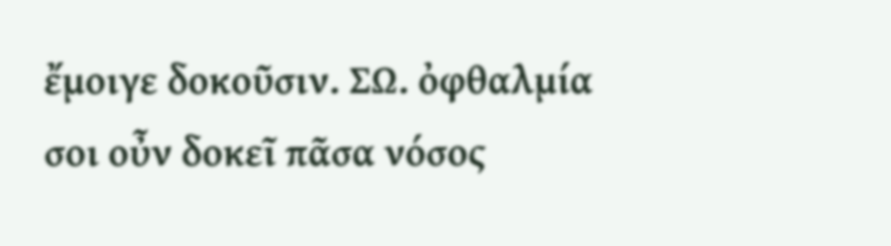ἔμοιγε δοκοῦσιν. ΣΩ. ὀφθαλμία σοι οὖν δοκεῖ πᾶσα νόσος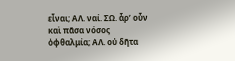εἶναι; ΑΛ. ναί. ΣΩ. ἆρʼ οὖν καὶ πᾶσα νόσος ὀφθαλμία; ΑΛ. οὐ δῆτα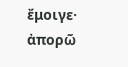ἔμοιγε· ἀπορῶ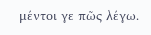μέντοι γε πῶς λέγω.